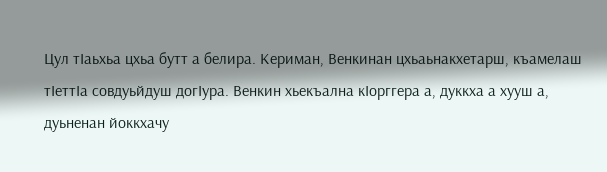Цул тIаьхьа цхьа бутт а белира. Кериман, Венкинан цхьаьнакхетарш, къамелаш тIеттIа совдуьйдуш догIура. Венкин хьекъална кIорггера а, дуккха а хууш а, дуьненан йоккхачу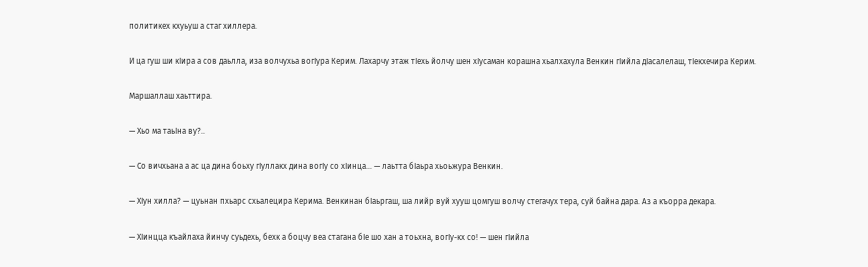политикех кхуьуш а стаг хиллера.

И ца гуш ши кIира а сов даьлла, иза волчухьа вогIура Керим. Лахарчу этаж тIехь йолчу шен хIусаман корашна хьалхахула Венкин гIийла дIасалелаш, тIекхечира Керим.

Маршаллаш хаьттира.

— Хьо ма таьIна ву?..

— Со вичхьана а ас ца дина боьху гIуллакх дина вогIу со хIинца… — лаьтта бIаьра хьоьжура Венкин.

— ХIун хилла? — цуьнан пхьарс схьалецира Керима. Венкинан бIаьргаш, ша лийр вуй хууш цомгуш волчу стегачух тера, суй байна дара. Аз а къорра декара.

— ХIинцца къайлаха йинчу суьдехь, бехк а боцчу веа стагана бIе шо хан а тоьхна, вогIу-кх со! — шен гIийла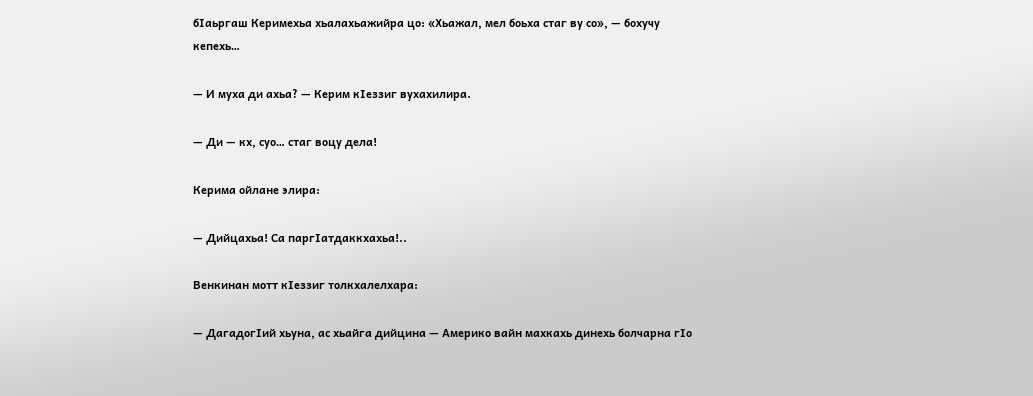бIаьргаш Керимехьа хьалахьажийра цо: «Хьажал, мел боьха стаг ву со», — бохучу кепехь…

— И муха ди ахьа? — Керим кIеззиг вухахилира.

— Ди — кх, суо… стаг воцу дела!

Керима ойлане элира:

— Дийцахьа! Са паргIатдаккхахьа!..

Венкинан мотт кIеззиг толкхалелхара:

— ДагадогIий хьуна, ас хьайга дийцина — Америко вайн махкахь динехь болчарна гIo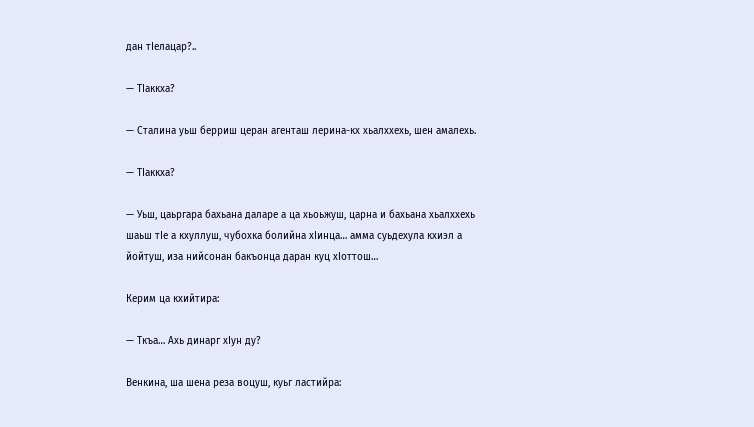дан тIелацар?..

— ТIаккха?

— Сталина уьш берриш церан агенташ лерина-кх хьалххехь, шен амалехь.

— ТIаккха?

— Уьш, цаьргара бахьана даларе а ца хьоьжуш, царна и бахьана хьалххехь шаьш тIе а кхуллуш, чубохка болийна хIинца… амма суьдехула кхиэл а йойтуш, иза нийсонан бакъонца даран куц хIоттош…

Керим ца кхийтира:

— Ткъа… Ахь динарг хIун ду?

Венкина, ша шена реза воцуш, куьг ластийра: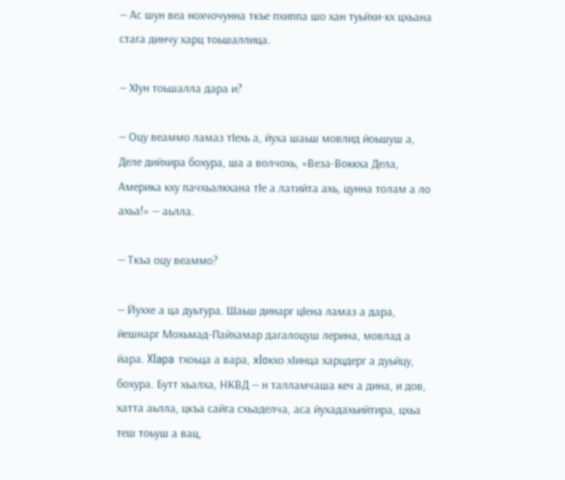— Ас шун веа нохчочунна ткъе пхиппа шо хан туьйхи-кх цхьана стага динчу харц тоьшаллица.

— ХIун тоьшалла дара и?

— Оцу веаммо ламаз тIехь а, йуха шаьш мовлид йоьшуш а, Деле дийхира бохура, ша а волчохь, «Веза-Воккха Дела, Америка кху пачхьалкхана тIе а латийта ахь, цунна толам а ло ахьа!» — аьлла.

— Ткъа оцу веаммо?

— Йуххе а ца дуьтура. Шаьш динарг цIена ламаз а дара, йешнарг Мохьмад-Пайхамар дагалоцуш лерина, мовлад а йара. XIapa тхоьца а вара, xIoкxo хIинца харцдерг а дуьйцу, бохура. Бутт хьалха, НКВД — н талламчаша кеч а дина, и дов, хатта аьлла, цкъа сайга схьаделча, аса йухадахьийтира, цхьа теш тоьуш а вац,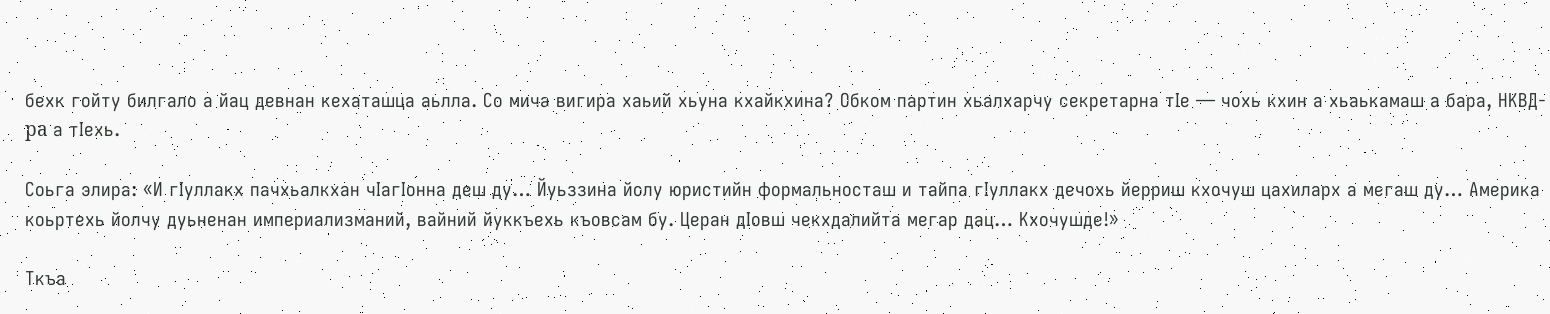бехк гойту билгало а йац девнан кехаташца аьлла. Со мича вигира хаьий хьуна кхайкхина? Обком партин хьалхарчу секретарна тIе — чохь кхин а хьаькамаш а бара, НКВД-pa а тIехь.

Соьга элира: «И гIуллакх пачхьалкхан чIагIонна деш ду… Йуьззина йолу юристийн формальносташ и тайпа гIуллакх дечохь йерриш кхочуш цахиларх а мегаш ду… Америка коьртехь йолчу дуьненан империализманий, вайний йуккъехь къовсам бу. Церан дIовш чекхдалийта мегар дац… Кхочушде!»

Ткъа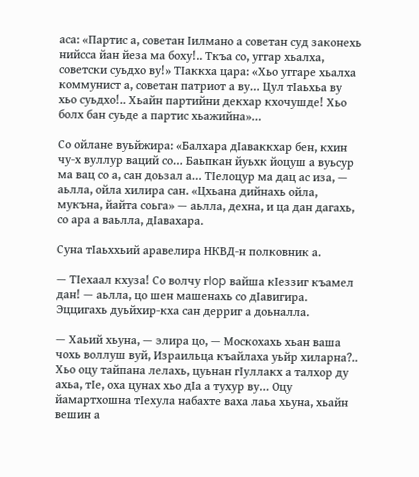аса: «Партис а, советан Iилмано а советан суд законехь нийсса йан йеза ма боху!.. Ткъа со, уггар хьалха, советски суьдхо ву!» ТIаккха цара: «Хьо уггаре хьалха коммунист а, советан патриот а ву… Цул тIаьхьа ву хьо суьдхо!.. Хьайн партийни декхар кхочушде! Хьо болх бан суьде а партис хьажийна»…

Со ойлане вуьйжира: «Балхара дIаваккхар бен, кхин чу-х вуллур ваций со… Баьпкан йуьхк йоцуш а вуьсур ма вац со а, сан доьзал а… ТIелоцур ма дац ас иза, — аьлла, ойла хилира сан. «Цхьана дийнахь ойла, мукъна, йайта соьга» — аьлла, дехна, и ца дан дагахь, со ара а ваьлла, дIавахара.

Суна тIаьххьий аравелира НКВД-н полковник а.

— ТIехаал кхуза! Со волчу гIop вайша кIеззиг къамел дан! — аьлла, цо шен машенахь со дIавигира. Эццигахь дуьйхир-кха сан дерриг а доьналла.

— Хаьий хьуна, — элира цо, — Москохахь хьан ваша чохь воллуш вуй, Израильца къайлаха уьйр хиларна?.. Хьо оцу тайпана лелахь, цуьнан гIуллакх а талхор ду ахьа, тIе, оха цунах хьо дIа а тухур ву… Оцу йамартхошна тIехула набахте ваха лаьа хьуна, хьайн вешин а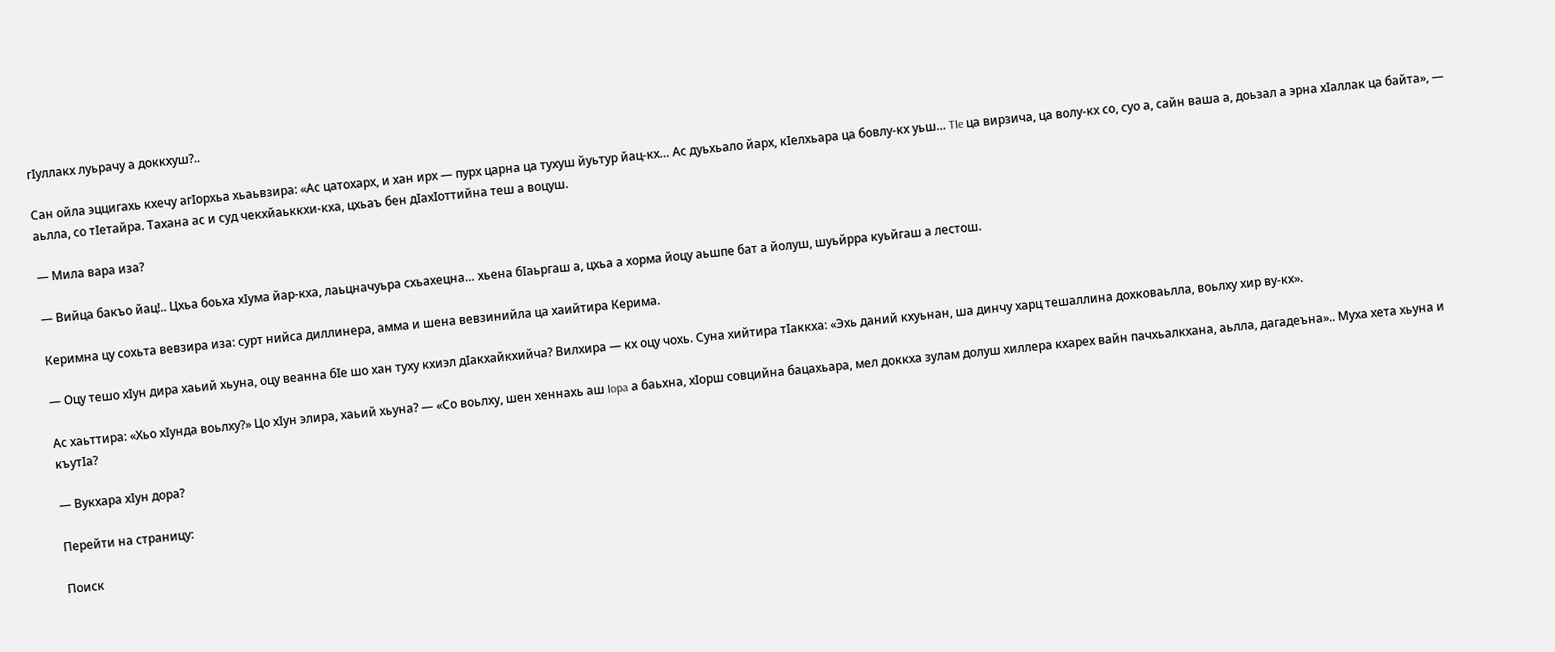гIуллакх луьрачу а доккхуш?..

Сан ойла эццигахь кхечу агIорхьа хьаьвзира: «Ас цатохарх, и хан ирх — пурх царна ца тухуш йуьтур йац-кх… Ас дуьхьало йарх, кIелхьара ца бовлу-кх уьш… TIe ца вирзича, ца волу-кх со, суо а, сайн ваша а, доьзал а эрна хIаллак ца байта», — аьлла, со тIетайра. Тахана ас и суд чекхйаьккхи-кха, цхьаъ бен дIахIоттийна теш а воцуш.

— Мила вара иза?

— Вийца бакъо йац!.. Цхьа боьха хIума йар-кха, лаьцначуьра схьахецна… хьена бIаьргаш а, цхьа а хорма йоцу аьшпе бат а йолуш, шуьйрра куьйгаш а лестош.

Керимна цу сохьта вевзира иза: сурт нийса диллинера, амма и шена вевзинийла ца хаийтира Керима.

— Оцу тешо хIун дира хаьий хьуна, оцу веанна бIе шо хан туху кхиэл дIакхайкхийча? Вилхира — кх оцу чохь. Суна хийтира тIаккха: «Эхь даний кхуьнан, ша динчу харц тешаллина дохковаьлла, воьлху хир ву-кх».

Ас хаьттира: «Хьо хIунда воьлху?» Цо хIун элира, хаьий хьуна? — «Со воьлху, шен хеннахь аш Iopa а баьхна, хIорш совцийна бацахьара, мел доккха зулам долуш хиллера кхарех вайн пачхьалкхана, аьлла, дагадеъна».. Муха хета хьуна и къутIа?

— Вукхара хIун дора?

Перейти на страницу:

Поиск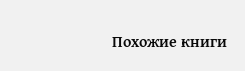Похожие книги